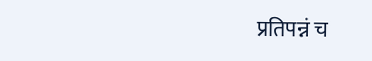प्रतिपन्नं च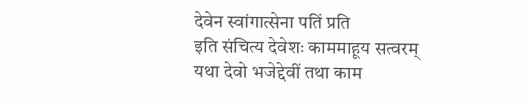देवेन स्वांगात्सेना पतिं प्रति
इति संचित्य देवेशः काममाहूय सत्वरम्
यथा देवो भजेद्देवीं तथा काम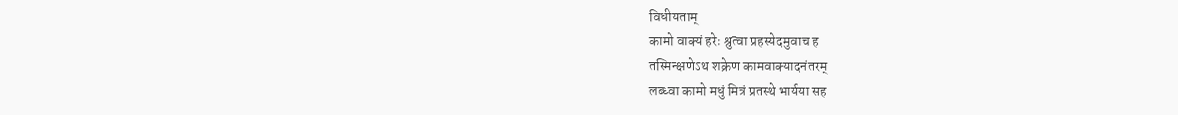विधीयताम्
कामो वाक्यं हरेः श्रुत्वा प्रहस्येदमुवाच ह
तस्मिन्क्षणेऽथ शक्रेण कामवाक्यादनंतरम्
लब्ध्वा कामो मधुं मित्रं प्रतस्थे भार्यया सह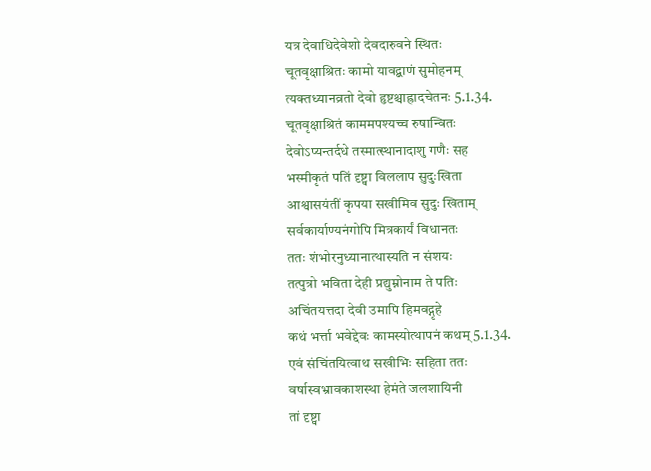यत्र देवाधिदेवेशो देवदारुवने स्थितः
चूतवृक्षाश्रितः कामो यावद्बाणं सुमोहनम्
त्यक्तध्यानव्रतो देवो हृष्टश्चाह्रादचेतनः 5.1.34.
चूतवृक्षाश्रितं काममपश्यच्च रुषान्वितः
देवोऽप्यन्तर्दधे तस्मात्स्थानादाशु गणैः सह
भस्मीकृतं पतिं दृष्ट्वा विललाप सुदुःखिता
आश्वासयंतीं कृपया सखीमिव सुदुः खिताम्
सर्वकार्याण्यनंगोपि मित्रकार्यं विधानतः
ततः शंभोरनुध्यानात्थास्यति न संशयः
तत्पुत्रो भविता देही प्रद्युम्नोनाम ते पतिः
अचिंतयत्तदा देवी उमापि हिमवद्गृहे
कथं भर्त्ता भवेद्देवः कामस्योत्थापनं कथम् 5.1.34.
एवं संचिंतयित्वाथ सखीभिः सहिता ततः
वर्षास्वभ्रावकाशस्था हेमंते जलशायिनी
तां दृष्ट्वा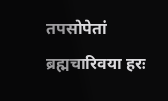तपसोपेतां ब्रह्मचारिवया हरः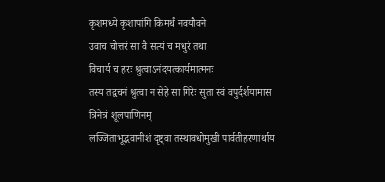कृशमध्ये कृशापांगि किमर्थं नवयौवने
उवाच चोत्तरं सा वै सत्यं च मधुरं तथा
विचार्य च हरः श्रुत्वाऽनंदयत्कार्यमात्मनः
तस्य तद्वचनं श्रुत्वा न सेहे सा गिरेः सुता स्वं वपुर्दर्शयामास त्रिनेत्रं शूलपाणिनम्
लज्जिताभूद्भवानीशं दृष्ट्वा तस्थावधोमुखी पार्वतीहरणार्थाय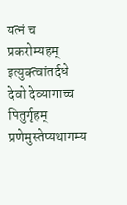यत्नं च प्रकरोम्यहम्
इत्युक्त्वांतर्दधे देवो देव्यागाच्च पितुर्गृहम्
प्रणेमुस्तेप्यथागम्य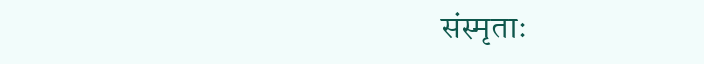संस्मृताः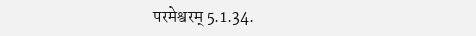परमेश्वरम् 5.1.34.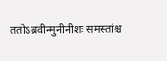ततोऽब्रवीन्मुनीनीशः समस्तांश्च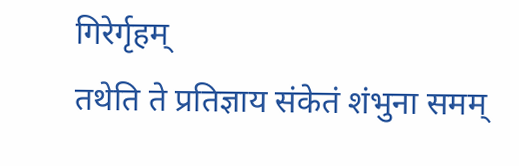गिरेर्गृहम्
तथेति ते प्रतिज्ञाय संकेतं शंभुना समम्